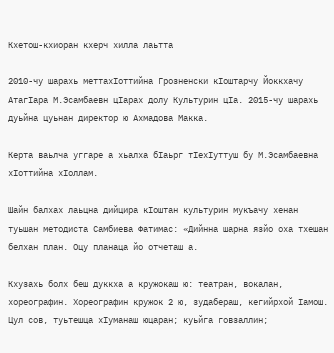Кхетош-кхиоран кхерч хилла лаьтта

2010-чу шарахь меттахIоттийна Грозненски кIоштарчу Йоккхачу АтагIара М.Эсамбаевн цIарах долу Культурин цIа. 2015-чу шарахь дуьйна цуьнан директор ю Ахмадова Макка.

Керта ваьлча уггаре а хьалха бIаьрг тIехIуттуш бу М.Эсамбаевна хIоттийна хIоллам.

Шайн балхах лаьцна дийцира кIоштан культурин мукъачу хенан туьшан методиста Самбиева Фатимас: «Дийнна шарна язйо оха тхешан белхан план. Оцу планаца йо отчеташ а.

Кхузахь болх беш дуккха а кружокаш ю: театран, вокалан, хореографин. Хореографин кружок 2 ю, зудабераш, кегийрхой Iамош. Цул сов, туьтешца хIуманаш юцаран; куьйга говзаллин;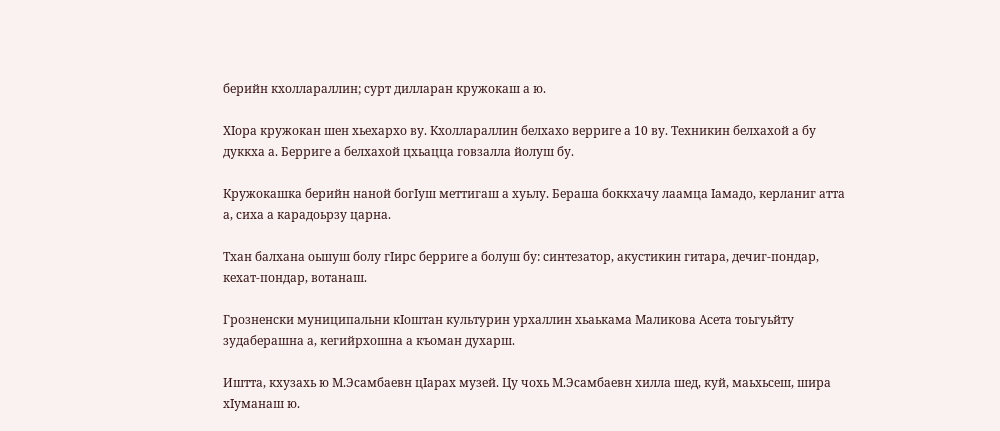берийн кхоллараллин; сурт дилларан кружокаш а ю.

ХIора кружокан шен хьехархо ву. Кхоллараллин белхахо верриге а 10 ву. Техникин белхахой а бу дуккха а. Берриге а белхахой цхьацца говзалла йолуш бу.

Кружокашка берийн наной богIуш меттигаш а хуьлу. Бераша боккхачу лаамца Iамадо, керланиг атта а, сиха а карадоьрзу царна.

Тхан балхана оьшуш болу гIирс берриге а болуш бу: синтезатор, акустикин гитара, дечиг-пондар, кехат-пондар, вотанаш.

Грозненски муниципальни кIоштан культурин урхаллин хьаькама Маликова Асета тоьгуьйту зудаберашна а, кегийрхошна а къоман духарш.

Иштта, кхузахь ю М.Эсамбаевн цIарах музей. Цу чохь М.Эсамбаевн хилла шед, куй, маьхьсеш, шира хIуманаш ю.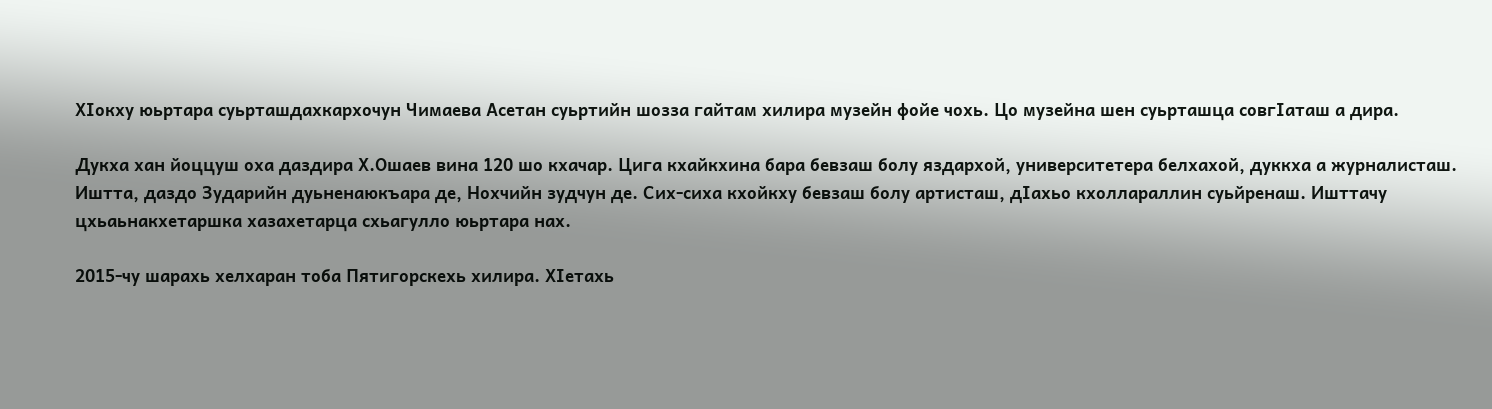ХIокху юьртара суьрташдахкархочун Чимаева Асетан суьртийн шозза гайтам хилира музейн фойе чохь. Цо музейна шен суьрташца совгIаташ а дира.

Дукха хан йоццуш оха даздира Х.Ошаев вина 120 шо кхачар. Цига кхайкхина бара бевзаш болу яздархой, университетера белхахой, дуккха а журналисташ. Иштта, даздо Зударийн дуьненаюкъара де, Нохчийн зудчун де. Сих-сиха кхойкху бевзаш болу артисташ, дIахьо кхоллараллин суьйренаш. Ишттачу цхьаьнакхетаршка хазахетарца схьагулло юьртара нах.

2015-чу шарахь хелхаран тоба Пятигорскехь хилира. ХIетахь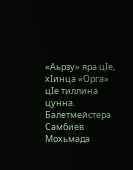«Аьрзу» яра цIе, хIинца «Орга» цIе тиллина цунна. Балетмейстера Самбиев Мохьмада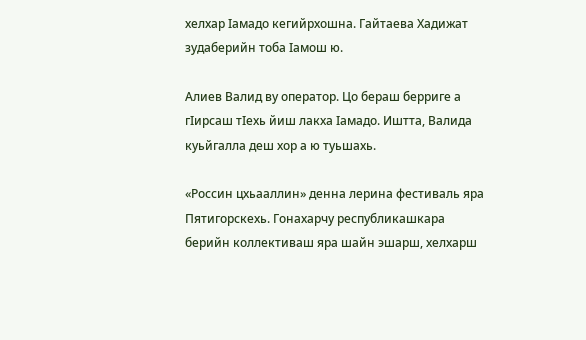хелхар Iамадо кегийрхошна. Гайтаева Хадижат зудаберийн тоба Iамош ю.

Алиев Валид ву оператор. Цо бераш берриге а гIирсаш тIехь йиш лакха Iамадо. Иштта, Валида куьйгалла деш хор а ю туьшахь.

«Россин цхьааллин» денна лерина фестиваль яра Пятигорскехь. Гонахарчу республикашкара берийн коллективаш яра шайн эшарш, хелхарш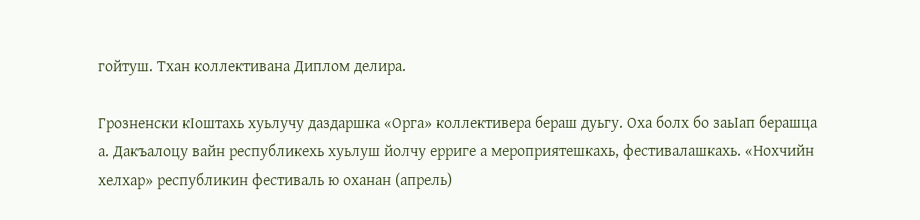гойтуш. Тхан коллективана Диплом делира.

Грозненски кIоштахь хуьлучу даздаршка «Орга» коллективера бераш дуьгу. Оха болх бо заьIап берашца а. Дакъалоцу вайн республикехь хуьлуш йолчу ерриге а мероприятешкахь, фестивалашкахь. «Нохчийн хелхар» республикин фестиваль ю оханан (апрель)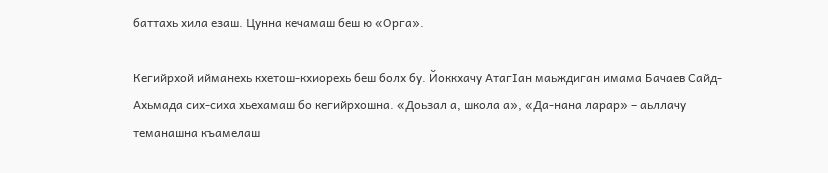баттахь хила езаш. Цунна кечамаш беш ю «Орга».

Кегийрхой ийманехь кхетош-кхиорехь беш болх бу. Йоккхачу АтагIан маьждиган имама Бачаев Сайд-Ахьмада сих-сиха хьехамаш бо кегийрхошна. «Доьзал а, школа а», «Да-нана ларар» – аьллачу теманашна къамелаш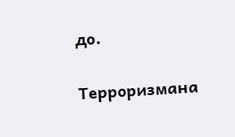до.

Терроризмана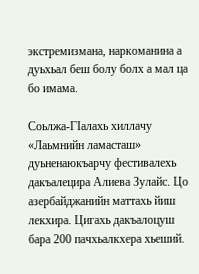экстремизмана, наркоманина а дуьхьал беш болу болх а мал ца бо имама.

Соьлжа-ГIалахь хиллачу «Лаьмнийн ламасташ» дуьненаюкъарчу фестивалехь дакъалецира Алиева Зулайс. Цо азербайджанийн маттахь йиш лекхира. Цигахь дакъалоцуш бара 200 пачхьалкхера хьеший.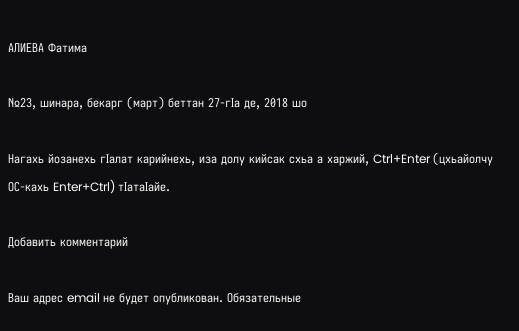АЛИЕВА Фатима

№23, шинара, бекарг (март) беттан 27-гIа де, 2018 шо

Нагахь йозанехь гIалат карийнехь, иза долу кийсак схьа а харжий, Ctrl+Enter (цхьайолчу ОС-кахь Enter+Ctrl) тIатаIайе.

Добавить комментарий

Ваш адрес email не будет опубликован. Обязательные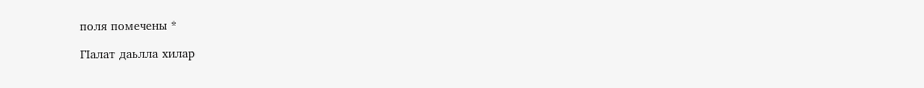поля помечены *

ГIалат даьлла хилар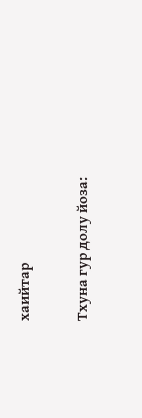хаийтар

Тхуна гур долу йоза: